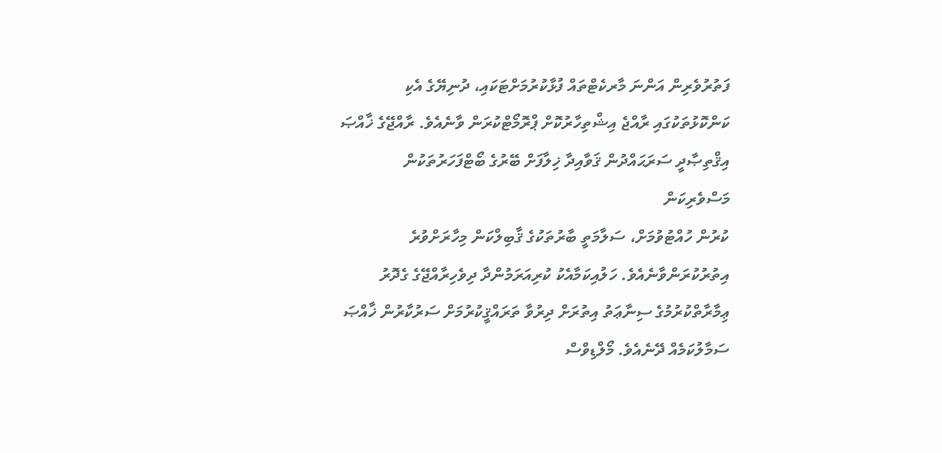ފަތުރުވެރިން އަންނަ މާރކެޓްތައް ފުޅާކުރުމަށްޓަކައި، ދުނިޔޭގެ އެކި
ކަންކޮޅުތަކުގައި ރާއްޖެ އިޝްތިހާރުކޮށް ޕްރޮމޯޓްކުރަން ވާނެއެވެ. ރާއްޖޭގެ ޚާއްޞަ
އިޤްތިޞާދީ ސަރަޙައްދުން ޤަވާއިދާ ޚިލާފަށް ބޭރުގެ ބޯޓްފަހަރުތަކުން މަސްވެރިކަން
ކުރުން ހުއްޓުވުމަށް، ސަލާމަތީ ބާރުތަކުގެ ޤާބިލްކަން މިހާރަށްވުރެ
އިތުރުކުރަންވާނެއެވެ. ހަލުއިކަމާއެކު ކުރިއަރަމުންދާ ދިވެހިރާއްޖޭގެ ގެދޮރު
ޢިމާރާތްކުރުމުގެ ސިނާޢަތު އިތުރަށް ދިރުވާ ތަރައްޤީކުރުމަށް ސަރުކާރުން ޚާއްޞަ
ސަމާލުކަމެއް ދޭނެއެވެ. މޯލްޑިވްސް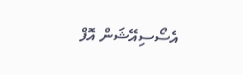އެސޯސިއޭޝަން އޮފް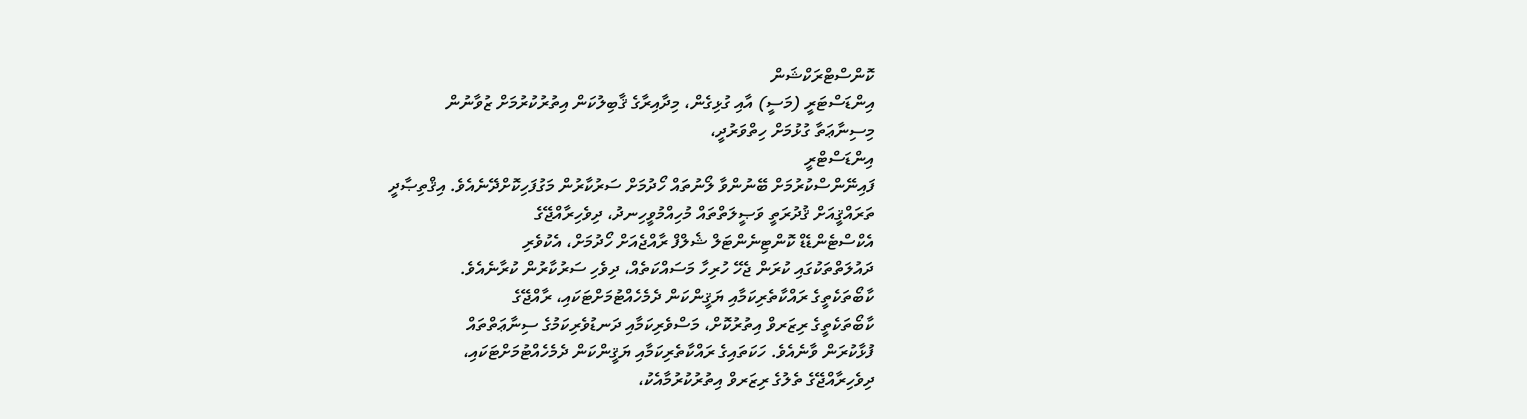ކޮންސްޓްރަކްޝަން
އިންޑަސްޓަރީ (މަސީ) އާއި ގުޅިގެން، މިދާއިރާގެ ޤާބިލުކަން އިތުރުކުރުމަށް ޒުވާނުން
މިސިނާޢަތާ ގުޅުމަށް ހިތްވަރުދީ،
އިންޑަސްޓްރީ
ފައިނޭންސްކުރުމަށް ބޭނުންވާ ލޯނުތައް ހޯދުމަށް ސަރުކާރުން މަގުފަހިކޮށްދޭނެއެވެ. އިޤްތިޞާދީ
ތަރައްޤީއަށް ޤުދުރަތީ ވަޞީލަތްތައް މުހިއްމުވީހިނދު، ދިވެހިރާއްޖޭގެ
އެކްސްޓެންޑެޑް ކޮންޓިނެންޓަލް ޝެލްފް ރާއްޖެއަށް ހޯދުމަށް، އެކުވެރި
ދައުލަތްތަކުގައި ކުރަން ޖެހޭ ހުރިހާ މަސައްކަތެއް، ދިވެހި ސަރުކާރުން ކުރާނެއެވެ.
ކާބޯތަކެތީގެ ރައްކާތެރިކަމާއި ޔަޤީންކަން ދެމެހެއްޓުމަށްޓަކައި، ރާއްޖޭގެ
ކާބޯތަކެތީގެ ރިޒަރވް އިތުރުކޮށް، މަސްވެރިކަމާއި ދަނޑުވެރިކަމުގެ ސިނާޢަތްތައް
ފުޅާކުރަން ވާނެއެވެ. ހަކަތައިގެ ރައްކާތެރިކަމާއި ޔަޤީންކަން ދެމެހެއްޓުމަށްޓަކައި،
ދިވެހިރާއްޖޭގެ ތެލުގެ ރިޒަރވް އިތުރުކުރުމާއެކު،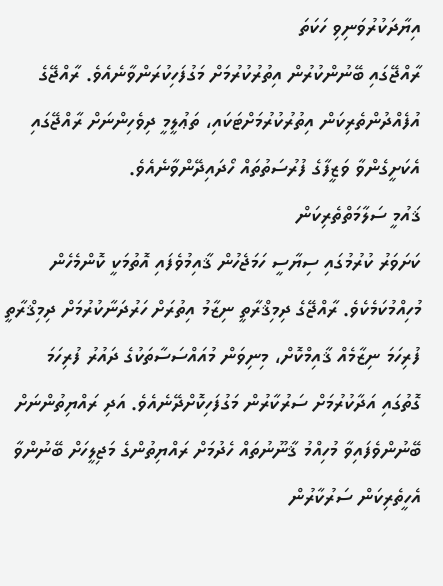އިޔާދަކުރުވަނިވި ހަކަތަ
ރާއްޖޭގައި ބޭނުންކުރުން އިތުރުކުރުމަށް މަގުފަހިކުރަންވާނެއެވެ. ރާއްޖޭގެ
އުފެއްދުންތެރިކަން އިތުރުކުރުމަށްޓަކައި، ތަޢުލީމީ ދިވެހިންނަށް ރާއްޖޭގައި
އެކަށީގެންވާ ވަޒީފާގެ ފުރުސަތުތައް ހޯދައިދޭންވާނެއެވެ.
ޤައުމީ ސަލާމަތްތެރިކަން
ކަށަވަރު ކުރުމުގައި ސިޔާސީ ހަމަޖެހުން ޤާއިމުވެފައި އޮތުމަކީ ކޮންމެހެން
މުހިއްމުކަމެކެވެ. ރާއްޖޭގެ ދިމިޤްރާތީ ނިޒާމު އިތުރަށް ހަރުދަނާކުރުމަށް ދިމިޤްރާތީ
ފުރިހަމަ ނިޒާމެއް ޤާއިމްކޮށް، މިނިވަން މުއައްސަސާތަކުގެ ދައުރު ފުރިހަމަ
ގޮތުގައި އަދާކުރުމަށް ސަރުކާރުން މަގުފަހިކޮށްދޭނެއެވެ. އަދި ރައްޔިތުންނަށް
ބޭނުންވެފައިވާ މުހިއްމު ޤާނޫނުތައް ހެދުމަށް ރައްޔިތުންގެ މަޖިލީހަށް ބޭނުންވާ
އެހީތެރިކަން ސަރުކާރުން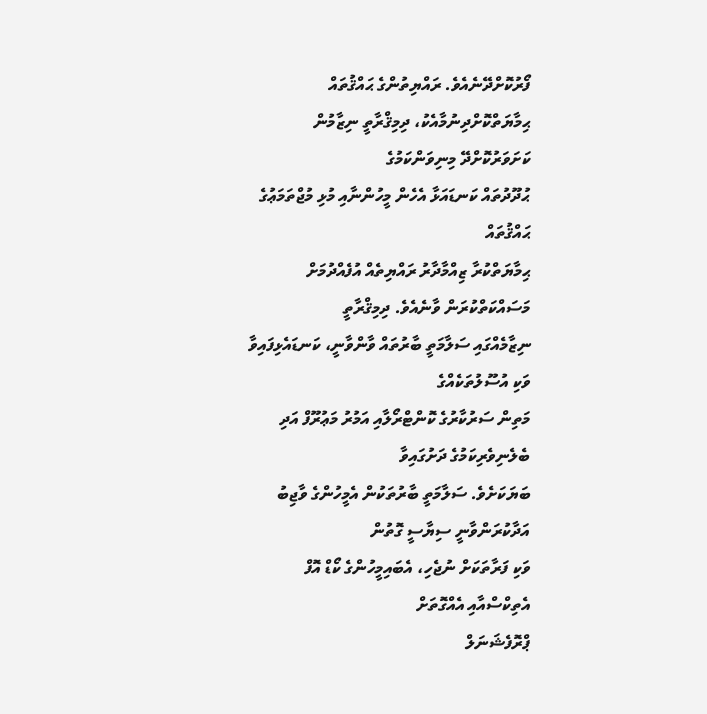ފޯރުކޮށްދޭނެއެވެ. ރައްޔިތުންގެ ޙައްޤުތައް
ޙިމާޔަތްކޮށްދިނުމާއެކު، ދިމިޤްރާތީ ނިޒާމުން ކަށަވަރުކޮށްދޭ މިނިވަންކަމުގެ
ޙުދޫދުތައް ކަނޑައަޅާ އެހެން މީހުންނާއި މުޅި މުޖްތަމަޢުގެ ޙައްޤުތައް
ޙިމާޔަތްކުރާ ޒިއްމާދާރު ރައްޔިތެއް އުފެއްދުމަށް މަސައްކަތްކުރަން ވާނެއެވެ. ދިމިޤްރާތީ
ނިޒާމެއްގައި ސަލާމަތީ ބާރުތައް ވާންވާނީ، ކަނޑައެޅިފައިވާ ވަކި އުސޫލުތަކެއްގެ
މަތިން ސަރުކާރުގެ ކޮންޓްރޯލާއި އަމުރު މަޢުރޫފް އަދި ބެލެނިވެރިކަމުގެ ދަށުގައިވާ
ބަޔަކަށެވެ. ސަލާމަތީ ބާރުތަކުން އެމީހުންގެ ވާޖިބު އަދާކުރަންވާނީ ސިޔާސީ ގޮތުން
ވަކި ފަރާތަކަށް ނުޖެހި، އެބައިމީހުންގެ ކޯޑް އޮފް އެތިކްސްއާއި އެއްގޮތަށް
ޕްރޮފެޝަނަލް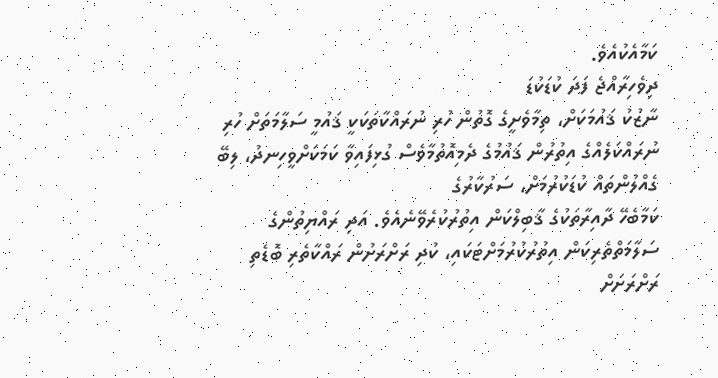ކަމާއެކުއެވެ.
ދިވެހިރާއްޖެ ފަދަ ކުޑަކުޑަ
ނާޒުކު ޤައުމަކަށް، ތިމާވެށީގެ ގޮތުން ހުރި ނުރައްކާތަކަކީ ޤައުމީ ސަލާމަތަށް ހުރި
ނުރައްކަލެއްގެ އިތުރުން ޤައުމުގެ ދެމިއޮތުމާވެސް ގުޅިފައިވާ ކަމަކަށްވީހިނދު، ލިބޭ ގެއްލުންތައް ކުޑަކުރުމަށް، ސަރުކާރުގެ
ކަމާބެހޭ ދާއިރާތަކުގެ ޤާބިލްކަން އިތުރުކުރެވޭނެއެވެ. އަދި ރައްޔިތުންގެ
ސަލާމަތްތެރިކަން އިތުރުކުރުމަށްޓަކައި، ކުދި ރަށްރަށުން ރައްކާތެރި ބޮޑެތި
ރަށްރަށަށް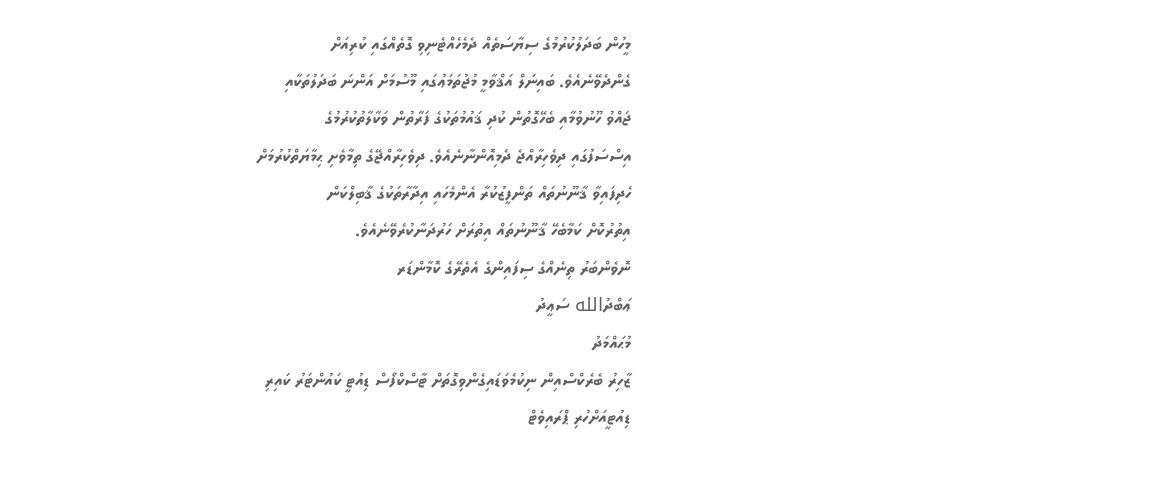މީހުން ބަދަލުކުރުމުގެ ސިޔާސަތެއް ދެމެހެއްޓެނިވި ގޮތެއްގައި ކުރިއަށް
ގެންދެވޭނެއެވެ. ބައިނަލް އަޤްވާމީ މުޖުތަމަޢުގައި މޫސުމަށް އަންނަ ބަދަލުތަކާއި
ޖައްވު ހޫނުވުމާއި ބެހޭގޮތުން ކުދި ޤައުމުތަކުގެ ފަރާތުން ވަކާލާތުކުރުމުގެ
އިސްސަފުގައި ދިވެހިރާއްޖެ ދެމިއޮންނާނެއެވެ. ދިވެހިރާއްޖޭގެ ތިމާވެށި ޙިމާޔަތްކުރުމަށް
ހެދިފައިވާ ޤާނޫނުތައް ތަންފީޒުކުރާ އެންމެހައި އިދާރާތަކުގެ ޤާބިލްކަން
އިތުރުކޮށް ކަމާބެހޭ ޤާނޫނުތައް އިތުރަށް ހަރުދަނާކުރެވޭނެއެވެ.
ނޮވެންބަރު ތިނެއްގެ ސިފައިންގެ އެތެރޭގެ ކޮމާންޑަރ
ޢަބްދުالله ސަޢީދު
މުޙައްމަދު
ޒާހިރު ބެރެކްސްއިން ނިކުމެވަޑައިގެންވިގޮތަށް ޓާސްކްފޯސް ޑިއުޓީ ކައުންޓަރު ކައިރި
ޑިއުޓީއަށްހުރި ޕްރައިވެޓް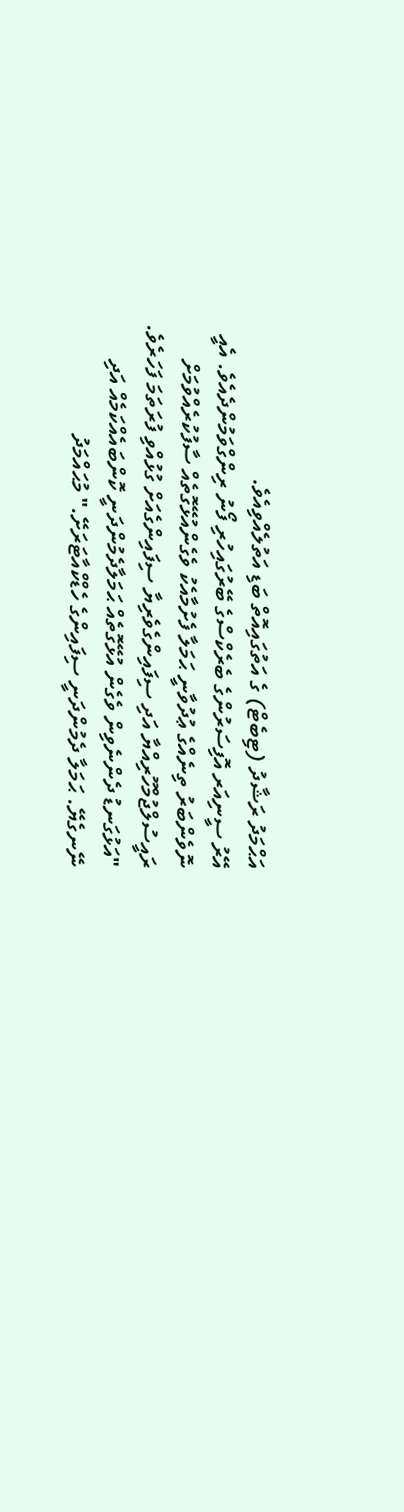އަޙްމަދު ރަޝާދު (ޓިބެޓް) ގެ އަތުގައިއޮތް ބަޑި އަތުލެއްވިއެވެ.
އޭރު ސީނިއަރ އޮފިސަރުންގެ ބެރެކްސްގެ ބޭރުގައިހުރި ފޯނު ރިންގްވަމުންދެއެވެ. އެއީ
ނޮވެންބަރު ތިނެއްގެ ޢުދުވާނީ ޙަމަލާ ފެށުމާއެކު ވެގެންއުޅޭގޮތެއް ސާފުކުރެއްވުމަށް
ރައީސުލްޖުމްހޫރިއްޔާ އަދި ސިފައިންގެވެރިޔާ ސިފައިންގެއަށް ގުޅުއްވި ފުރަތަމަ ފަހަރެވެ.
"އަޅުގަނޑު ދެންނެވިން ވެގެން އުޅޭގޮތެއް ޙަމަލާދެމުންދަނީ ކޮންބައެއްކަމެއް އަދި
ނޭނގެޔޭ. ޙަމަލާ ދެމުންދަނީ ސިފައިންގެ ހެޑްކްއާޓަރަށޭ." މުޙައްމަދު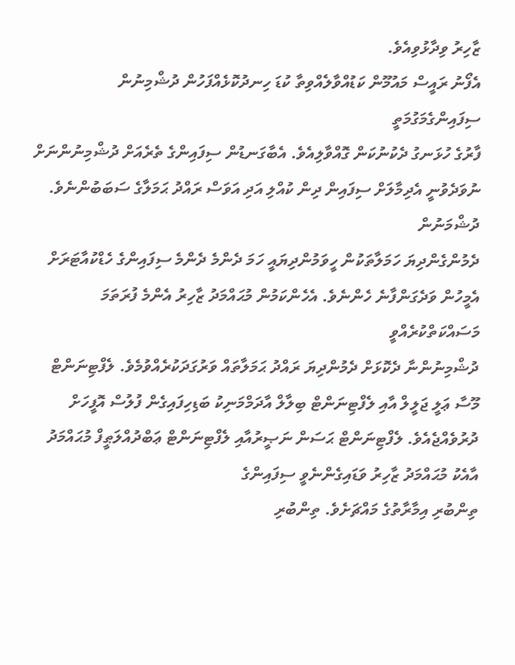ޒާހިރު ވިދާޅުވިއެވެ.
އެފޯނު ރައީސް މައުމޫން ކަޑުއްވާލެއްވިތާ ކުޑަ ހިނދުކޮޅެއްފަހުން ދުޝްމިނުން ސިފައިންގެމަގުމަތީ
ފާރުގެ ހުޅަނގު ދެކުނުކަން ގޮއްވާލިއެވެ. އެބާގަނޑުން ސިފައިންގެ ތެރެއަށް ދުޝްމިނުންނަށް
ނުވަދެވުނީ އެދިމާލަށް ސިފައިން ދިން ކުއްލި އަދި އަވަސް ރައްދު ޙަމަލާގެ ސަބަބުންނެވެ.
ދުޝްމަނުން
ދެމުންގެންދިޔަ ހަމަލާތަކުން ހީވަމުންދިޔައީ ހަމަ ދެންމެ ދެންމެ ސިފައިންގެ ހެޑްކުއާޓަރަށް
އެމީހުން ވަދެގަންފާނެ ހެންނެވެ. އެހެންކަމުން މުޙައްމަދު ޒާހިރު އެންމެ ފުރަތަމަ މަސައްކަތްކުރެއްވީ
ދުޝްމިނުންނާ ދެކޮޅަށް ދެމުންދިޔަ ރައްދު ޙަމަލާތައް ވަރުގަދަކުރެއްވުމެވެ. ލެފްޓިނަންޓް
މޫސާ ޢަލީ ޖަލީލް އާއި ލެފްޓިނަންޓް ބިލާލް އާދަމްމަނިކު ބަޑިހިފައިގެން ފުލުސް އޮފީހަށް
ދުރުވެއްޖެއެވެ. ލެފްޓިނަންޓް ޙަސަން ނަޞީރުއާއި ލެފްޓިނަންޓް ޢަބްދުއްލަޠީފް މުޙައްމަދު އާއެކު މުޙައްމަދު ޒާހިރު ވަޑައިގެންނެވީ ސިފައިންގެ
ތިންބުރި އިމާރާތުގެ މައްޗަށެވެ. ތިންބުރި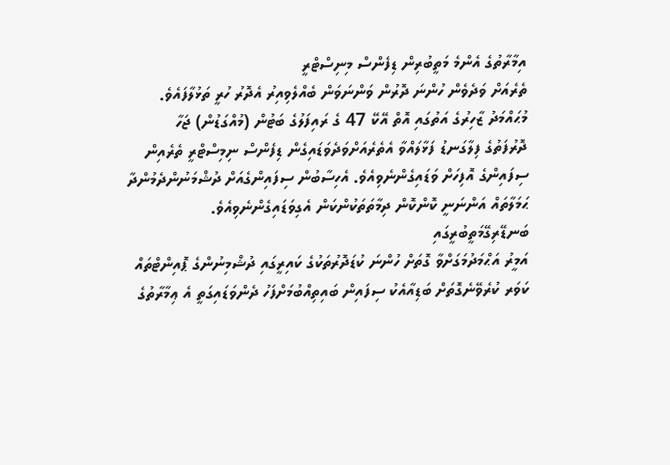އިމާރާތުގެ އެންމެ މަތީބުރިން ޑިފެންސް މިނިސްޓްރީ
ތެރެއަށް ވަދެވެން ހުންނަ ދޮރުން ވަންނަވަން ބެއްލެވިއިރު އެދޮރު ހުރީ ތަޅުލާފައެވެ.
މުޙައްމަދު ޒާހިރުގެ އަތުގައި އޮތް އޭކޭ 47 ގެ ރައިފަލުގެ ބަޓުން (މުއްގަޑުން) ޖަހާ
ދޮރުފަތުގެ ފިލާގަނޑު ފަޅާލައްވާ އެތެރެއަށްވަދެވަޑައިގެން ޑިފެންސް ނިމިސްޓްރީ ތެރެއިން
ސިފައިންގެ އޮފިހަށް ވަޑައިގެންނެވިއެވެ. އެހިސާބުން ސިފައިންގެއަށް ދުޝްމަނުންދެމުންދާ
ޙަމަލާތައް އަންނަނީ ކޮންކޮން ދިމާތަތަކުންކަން އެގިވަޑައިގެންނެވިއެވެ.
ބަނޑޭރިގޭމަތީބުރީގައި
އަމީރު އަޙްމަދުމަގަށްވާ ގޮތަށް ހުންނަ ކުޑަދޮރުތަކުގެ ކައިރީގައި ދުޝްމިނުންގެ ޕޮއިންޓްތައް
ކަވަރ ކުރެވޭނެގޮތަށް ބަޑިއާއެކު ސިފައިން ބައިތިއްބުމަށްފަހު ދެންވަޑައިގަތީ އެ ޢިމާރާތުގެ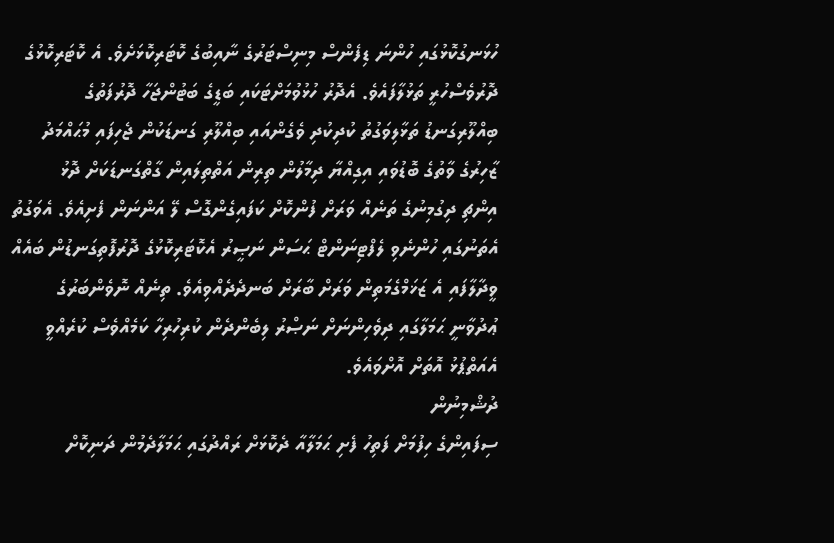ހުޅަނގުކޮޅުގައި ހުންނަ ޑިފެންސް މިނިސްޓަރުގެ ނާއިބުގެ ކޮޓަރިކޮޅަށެވެ. އެ ކޮޓަރިކޮޅުގެ
ދޮރުވެސްހުރީ ތަޅުލާފައެވެ. އެދޮރު ހުޅުވުމަށްޓަކައި ބަޑީގެ ބަޓުންޖަހާ ދޮރުފަތުގެ
ބިއްލޫރިގަނޑު ތަޅާލިވަގުތު ކުދިކުދި ވެގެންއައި ބިއްލޫރި ގަނޑަކުން ޖެހިފައި މުޙައްމަދު
ޒާހިރުގެ ވާތުގެ ބޮޑުވައި އިގިއްޔާ ދިމާލުން ތިރިން އަތްތިލައިން ގާތްގަނޑަކަށް ދޮޅު
އިންޗި ދިގުމިނުގެ ތަނެއް ވަރަށް ފުންކޮށް ކަފައިގެންގޮސް ލޭ އަންނަން ފެށިއެވެ. އެވަގުތު
އެތަނުގައި ހުންނެވި ލެފްޓިނަންޓް ޙަސަން ނަޞީރު އެކޮޓަރިކޮޅުގެ ދޮރުފޮތިގަނޑުން ބައެއް
ވީދާލާފައި އެ ޒަޚަމްގެމަތިން ވަރަށް ބާރަށް ބަނދެދެއްވިއެވެ. ތިނެއް ނޮވެންބަރުގެ
ޢުދުވާނީ ޙަމަލާގައި ދިވެހިންނަށް ނަޞްރު ލިބެންދެން ކުރިހުރިހާ ކަމެއްވެސް ކުރެއްވީ
އެއަތްޕުޅު އޮތަށް އޮށްވައެވެ.
ދުޝްމިނުން
ސިފައިންގެ ހިފުމަށް ފަތިހު ފެށި ޙަމަލާއާ ދެކޮޅަށް ރައްދުގައި ޙަމަލާދެމުން ދަނިކޮށް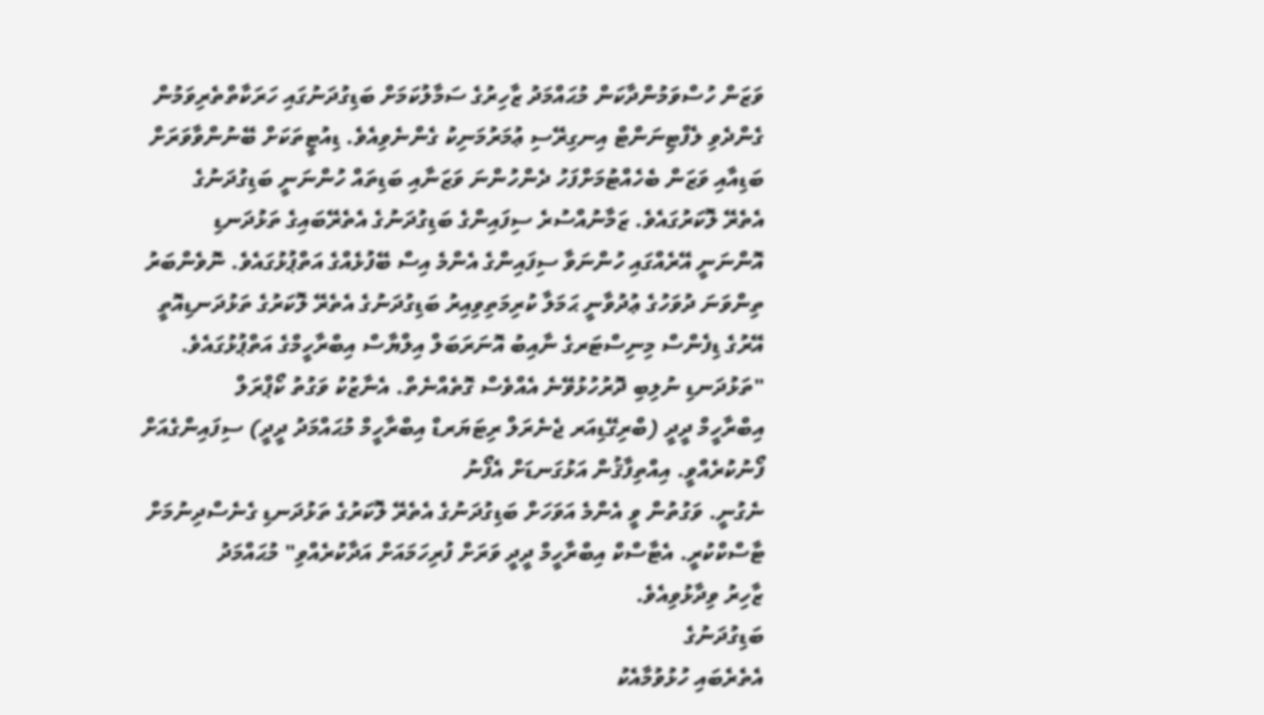ވަޒަން ހުސްވަމުންދާކަން މުޙައްމަދު ޒާހިރުގެ ސަމާލުކަމަށް ބަޑިގުދަނުގައި ހަރަކާތްތެރިވަމުން
ގެންދެވި ލެފްޓިނަންޓް އިނގިރޭސި ޢުމަރުމަނިކު ގެންނެވިއެވެ. ޑިއުޓީތަކަށް ބޭނުންވާވަރަށް
ބަޑިއާއި ވަޒަން ބެހެއްޓުމަށްފަހު ދެންހުންނަ ވަޒަނާއި ބަޑިތައް ހުންނަނީ ބަޑިގުދަނުގެ
އެތެރޭ ލޮކަރުގައެވެ. ޒަމާނުއްސުރެ ސިފައިންގެ ބަޑިގުދަނުގެ އެތެރޭބައިގެ ތަޅުދަނޑި
އޮންނަނީ އޭރެއްގައި ހުންނަވާ ސިފައިންގެ އެންމެ އިސް ބޭފުޅެއްގެ އަތްޕުޅުގައެވެ. ނޮވެންބަރު
ތިންވަނަ ދުވަހުގެ ޢުދުވާނީ ޙަމަލާ ކުރިމަތިވިއިރު ބަޑިގުދަނުގެ އެތެރޭ ލޮކަރުގެ ތަޅުދަނޑިއޮތީ
އޭރުގެ ޑިފެންސް މިނިސްޓަރގެ ނާއިބު އޮނަރަބަލް އިލްޔާސް އިބްރާހީމްގެ އަތްޕުޅުގައެވެ.
"ތަޅުދަނޑި ނުލިބި ދޮރުހުޅުވޭނެ އެއްވެސް ގޮތެއްނެތް. އެނާޒުކު ވަގުތު ކޯޕްރަލް
އިބްރާހީމް ދީދީ (ބްރިގޭޑިއަރ ޖެނެރަލް ރިޓަޔަރޑް އިބްރާހީމް މުޙައްމަދު ދީދީ) ސިފައިންގެއަށް
ފޯނުކުރެއްވީ. އިއްތިފާޤުން އަޅުގަނޑަށް އެފޯނު
ނެގުނީ. ވަގުތުން ވީ އެންމެ އަވަހަށް ބަޑިގުދަނުގެ އެތެރޭ ލޮކަރުގެ ތަޅުދަނޑި ގެނެސްދިނުމަށް
ޓާސްކްކުރީ. އެޓާސްކް އިބްރާހީމް ދީދީ ވަރަށް ފުރިހަމައަށް އަދާކުރެއްވި" މުޙައްމަދު
ޒާހިރު ވިދާޅުވިއެވެ.
ބަޑިގުދަނުގެ
އެތެރެބައި ހުޅުވުމާއެކު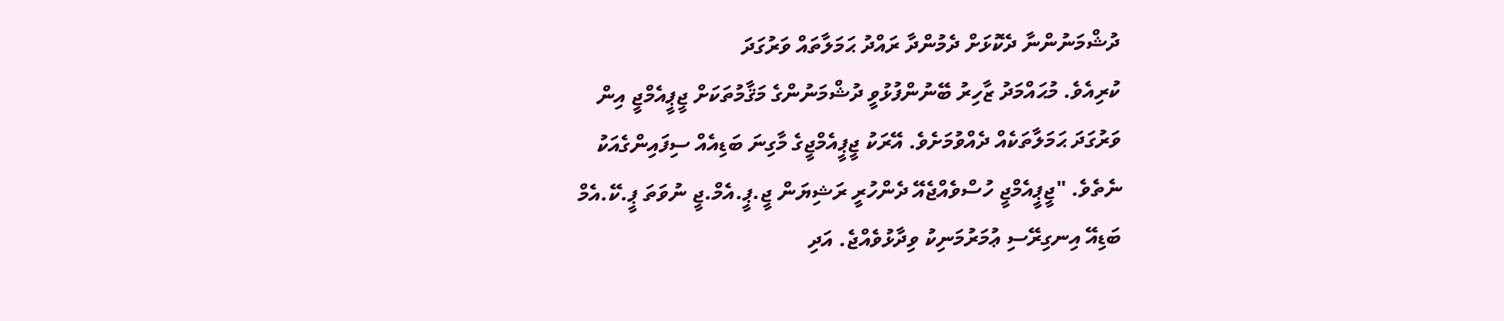ދުޝްމަނުންނާ ދެކޮޅަށް ދެމުންދާ ރައްދު ޙަމަލާތައް ވަރުގަދަ
ކުރިއެވެ. މުޙައްމަދު ޒާހިރު ބޭނުންފުޅުވީ ދުޝްމަނުންގެ މަޤާމުތަކަށް ޖީޕީއެމްޖީ އިން
ވަރުގަދަ ޙަމަލާތަކެއް ދެއްވުމަށެވެ. އޭރަކު ޖީޕީއެމްޖީގެ މާގިނަ ބަޑިއެއް ސިފައިންގެއަކު
ނެތެވެ. "ޖީޕީއެމްޖީ ހުސްވެއްޖެއޭ ދެންހުރީ ރަޝިޔަން ޖީ.ޕީ.އެމް.ޖީ ނުވަތަ ޕީ.ކޭ.އެމް
ބަޑިއޭ އިނގިރޭސި ޢުމަރުމަނިކު ވިދާޅުވެއްޖެ. އަދި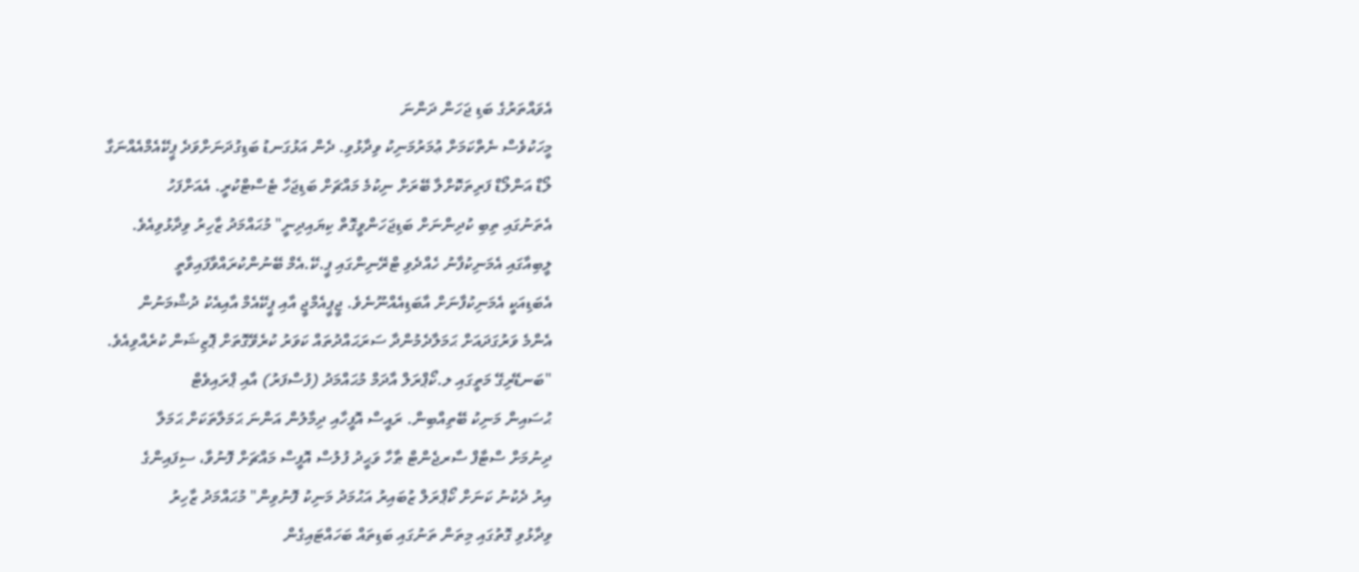އެވައްތަރުގެ ބަޑި ޖަހަން ދަންނަ
މީހަކުވެސް ނެތްކަމަށް ޢުމަރުމަނިކު ވިދާޅުވި. ދެން އަޅުގަނޑު ބަޑިގުދަނަށްވަދެ ޕީކޭއެމްއެއްނަގާ
ލޯޑް އަންލޯޑް ފަރިތަކޮށްލާ ބޭރަށް ނިކުމެ މައްޗަށް ބަޑިޖަހާ ޓެސްޓްކުރީ. އެއަށްފަހު
އެތަނުގައި ތިބި ކުދިންނަށް ބަޑިޖަހަންވީގޮތް ކިޔައިދިނީ" މުޙައްމަދު ޒާހިރު ވިދާޅުވިއެވެ.
ލީބިއާގައި އެމަނިކުފާނު ހެއްދެވި ޓްރޭނިންގައި ޕީ.ކޭ.އެމް ބޭނުންކުރައްވާފައިވާތީ
އެބަޑިއަކީ އެމަނިކުފާނަށް އާބަޑިއެއްނޫނެވެ. ޖީޕީއެމްޖީ އާއި ޕީކޭއެމް އާއިއެކު ދުޝްމަނުން
އެންމެ ވަރުގަދައަށް ޙަމަލާދެމުންދާ ސަރަޙައްދުތައް ކަވަރު ކުރެވޭގޮތަށް ޕޮޒިޝަން ކުރެއްވިއެވެ.
"ބަނޑޭރިގޭ މަތީގައި ލ.ކޯޕްރަލް އާދަމް މުޙައްމަދު (ފުސްފަރު) އާއި ޕްރައިވެޓް
ޙުސައިން މަނިކު ބޭތިއްބިން. ރައީސް އޮފީހާއި ދިމާލުން އަންނަ ޙަމަލާތަކަށް ޙަމަލާ
ދިނުމަށް ސްޓާފް ސާރޖެންޓް ޠާހާ ވަޙީދު ފުލުސް އޮފީސް މައްޗަށް ފޮނުވާ، ސިފައިންގެ
އިރު ދެކުނު ކަނަށް ކޯޕްރަލް ޒުބައިރު އަޙުމަދު މަނިކު ފޮނުވިން" މުޙައްމަދު ޒާހިރު
ވިދާޅުވި ގޮތުގައި މިތަން ތަނުގައި ބަޑިތައް ބަހައްޓައިގެން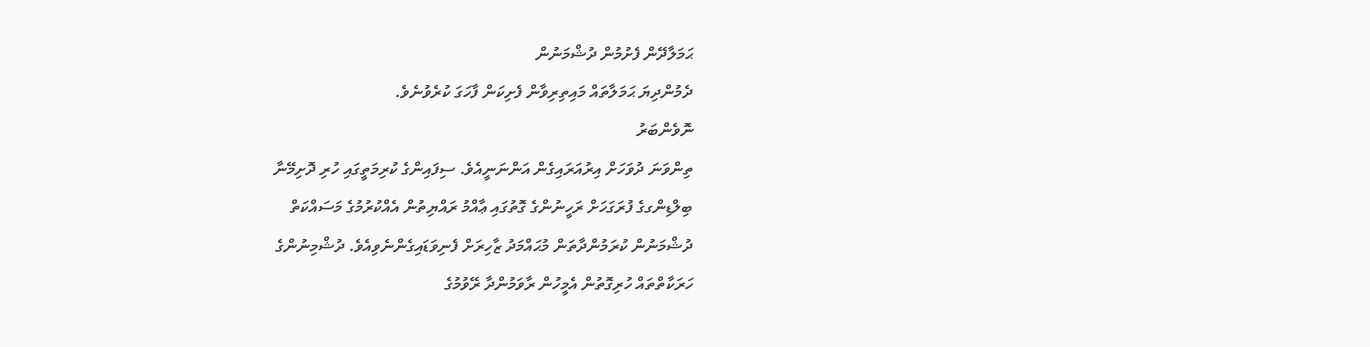ޙަމަލާދޭން ފެށުމުން ދުޝްމަނުން
ދެމުންދިޔަ ޙަމަލާތައް މައިތިރިވާން ފެށިކަން ފާހަގަ ކުރެވުނެވެ.
ނޮވެންބަރު
ތިންވަނަ ދުވަހަށް އިރުއަރައިގެން އަންނަނީއެވެ. ސިފައިންގެ ކުރިމަތީގައި ހުރި ދޮށިމޭނާ
ބިލްޑިންގގެ ފުރަގަހަށް ރަހީނުންގެ ގޮތުގައި ޢާއްމު ރައްޔިތުން އެއްކުރުމުގެ މަސައްކަތް
ދުޝްމަނުން ކުރަމުންދާތަން މުޙައްމަދު ޒާހިރަށް ފެނިވަޑައިގެންނެވިއެވެ. ދުޝްމިނުންގެ
ހަރަކާތްތައް ހުރިގޮތުން އެމީހުން ރާވަމުންދާ ރޭވުމުގެ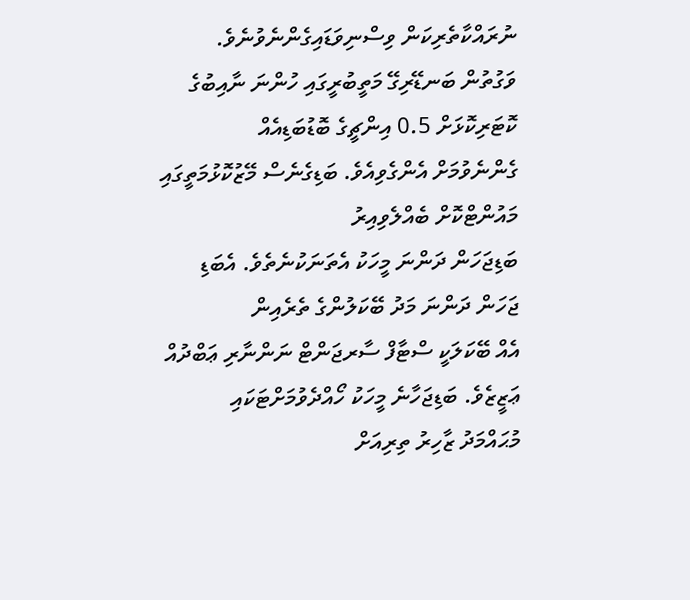ނުރައްކާތެރިކަން ވިސްނިވަޑައިގެންނެވުނެވެ.
ވަގުތުން ބަނޑޭރިގޭ މަތީބުރީގައި ހުންނަ ނާއިބުގެ ކޮޓަރިކޮޅަށް 0.5 އިންޗީގެ ބޮޑުބަޑިއެއް
ގެންނެވުމަށް އެންގެވިއެވެ. ބަޑިގެނެސް މޭޒުކޮޅުމަތީގައި މައުންޓްކޮށް ބެއްލެވިއިރު
ބަޑިޖަހަން ދަންނަ މީހަކު އެތަނަކުނެތެވެ. އެބަޑި ޖަހަން ދަންނަ މަދު ބޭކަލުންގެ ތެރެއިން
އެއް ބޭކަލަކީ ސްޓާފް ސާރޖަންޓް ނަންނާރި ޢަބްދުއް ޢަޒީޒެވެ. ބަޑިޖަހާނެ މީހަކު ހޯއްދެވުމަށްޓަކައި
މުޙައްމަދު ޒާހިރު ތިރިއަށް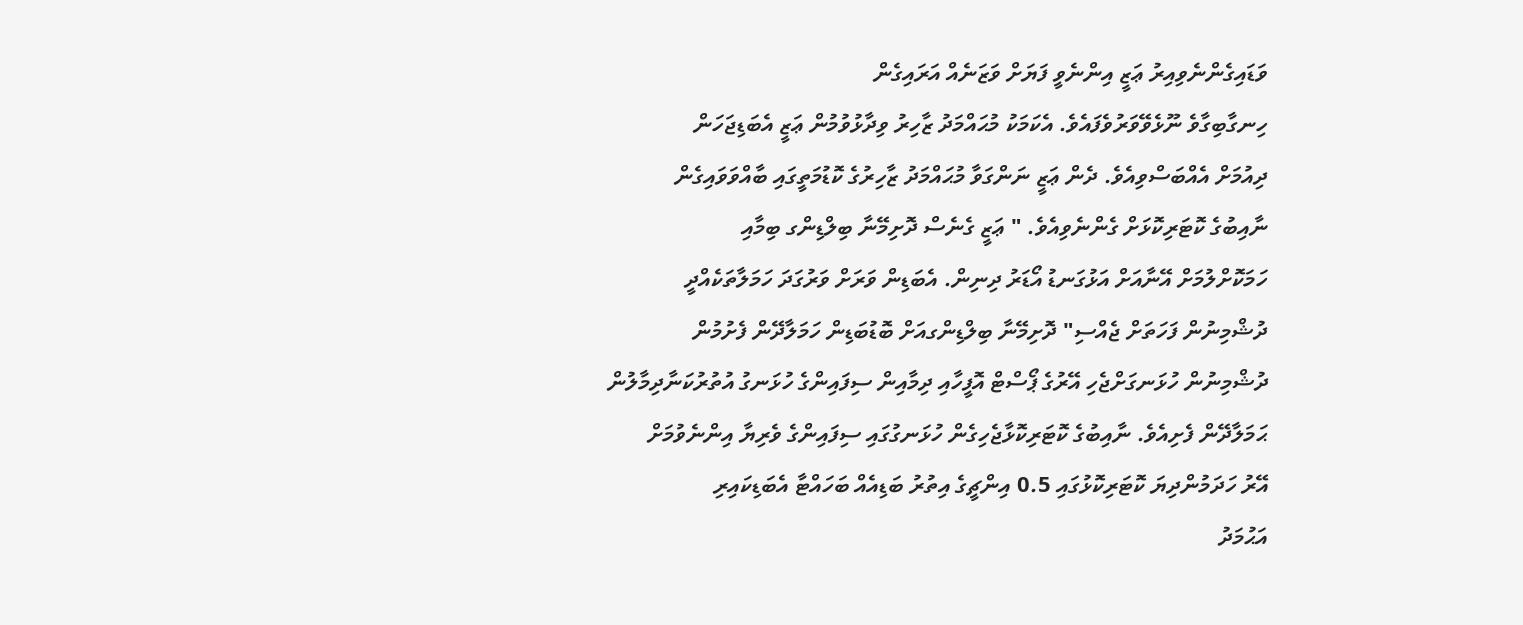ވަޑައިގެންނެވިއިރު ޢަޒީ އިންނެވީ ފަޔަށް ވަޒަނެއް އަރައިގެން
ހިނގާބިގާވެ ނޫޅެވޭވަރުވެފައެވެ. އެކަމަކު މުޙައްމަދު ޒާހިރު ވިދާޅުވުމުން ޢަޒީ އެބަޑިޖަހަން
ދިއުމަށް އެއްބަސްވިއެވެ. ދެން ޢަޒީ ނަންގަވާ މުޙައްމަދު ޒާހިރުގެ ކޮޑުމަތީގައި ބާއްވަވައިގެން
ނާއިބުގެ ކޮޓަރިކޮޅަށް ގެންނެވިއެވެ. " ޢަޒީ ގެނެސް ދޮށިމޭނާ ބިލްޑިންގ ބިމާއި
ހަމަކޮށްލުމަށް އޭނާއަށް އަޅުގަނޑު އޯޑަރު ދިނިން. އެބަޑިން ވަރަށް ވަރުގަދަ ހަމަލާތަކެއްދީ
ދުޝްމިނުން ފަހަތަށް ޖެއްސި" ދޮށިމޭނާ ބިލްޑިންގއަށް ބޮޑުބަޑިން ހަމަލާދޭން ފެށުމުން
ދުޝްމިނުން ހުޅަނގަށްޖެހި އޭރުގެ ޕޯސްޓް އޮފީހާއި ދިމާއިން ސިފައިންގެ ހުޅަނގު އުތުރުކަނާދިމާލުން
ޙަމަލާދޭން ފެށިއެވެ. ނާއިބުގެ ކޮޓަރިކޮޅާޖެހިގެން ހުޅަނގުގައި ސިފައިންގެ ވެރިޔާ އިންނެވުމަށް
އޭރު ހަދަމުންދިޔަ ކޮޓަރިކޮޅުގައި 0.5 އިންޗީގެ އިތުރު ބަޑިއެއް ބަހައްޓާ އެބަޑިކައިރި
އަޙުމަދު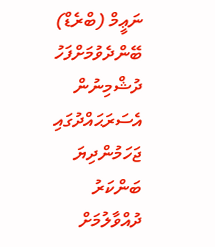ނަޢީމް (ބްރެޑް) ބޭންދެވުމަށްފަހު ދުޝްމިނުން އެސަރަޙައްދުގައި ޖަހަމުންދިޔަ
ބަންކަރު ދުއްވާލުމަށް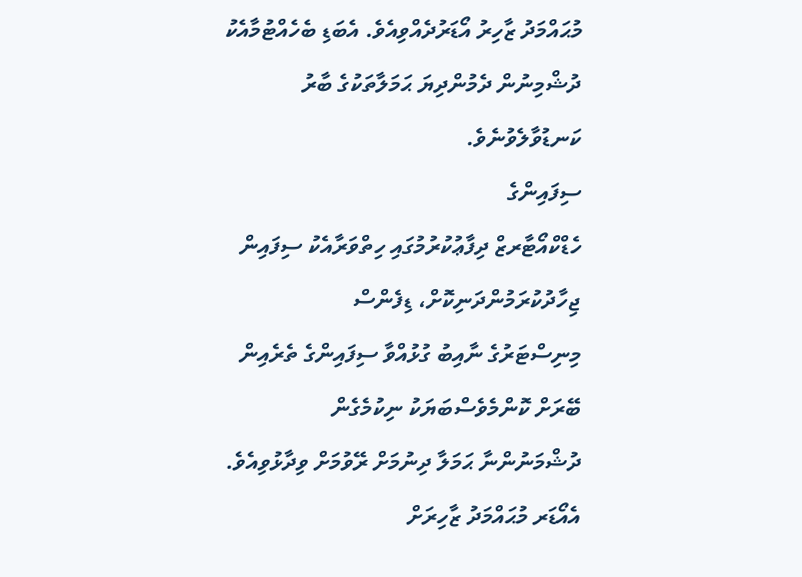މުޙައްމަދު ޒާހިރު އޯޑަރުދެއްވިއެވެ. އެބަޑި ބެހެއްޓުމާއެކު
ދުޝްމިނުން ދެމުންދިޔަ ޙަމަލާތަކުގެ ބާރު ކަނޑުވާލެވުނެވެ.
ސިފައިންގެ
ހެޑްކްއޯޓާރޒް ދިފާޢުކުރުމުގައި ހިތްވަރާއެކު ސިފައިން ޖިހާދުކުރަމުންދަނިކޮށް، ޑިފެންސް
މިނިސްޓަރުގެ ނާއިބު ގުޅުއްވާ ސިފައިންގެ ތެރެއިން ބޭރަށް ކޮންމެވެސްބަޔަކު ނިކުމެގެން
ދުޝްމަނުންނާ ޙަމަލާ ދިނުމަށް ރޭވުމަށް ވިދާޅުވިއެވެ. އެއޯޑަރ މުޙައްމަދު ޒާހިރަށް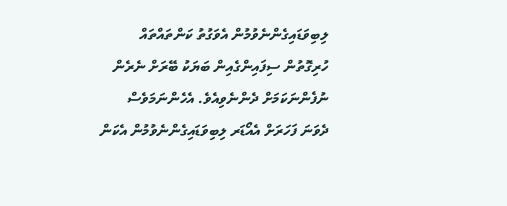ލިބިވަޑައިގެންނެވުމުން އެވަގުތު ކަންތައްތައް
ހުރިގޮތުން ސިފައިންގެއިން ބަޔަކު ބޭރަށް ނެރެން ނުފެންނަކަމަށް ދެންނެވިއެވެ. އެހެންނަމަވެސް
ދެވަނަ ފަހަރަށް އެއޯޑަރ ލިބިވަޑައިގެންނެވުމުން އެކަން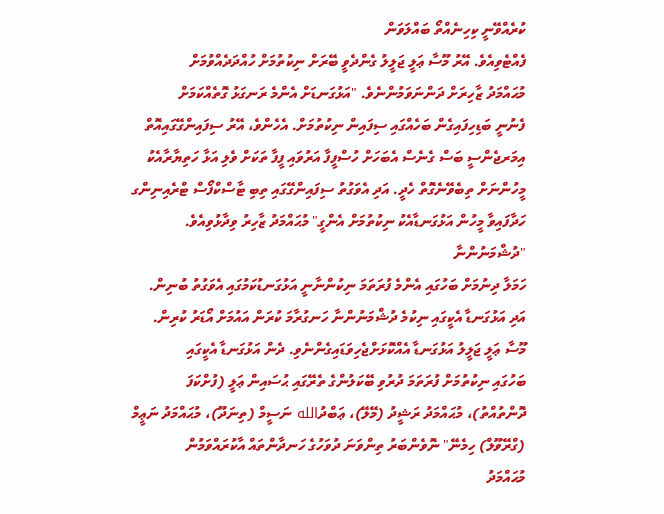ކުރެއްވޭނީ ކިހިނެއްތޯ ބައްލަވަން
ފެއްޓެވިއެވެ. އޭރު މޫސާ ޢަލީ ޖަލީލު ގެންދެވީ ބޭރަށް ނިކުތުމަށް ހުއްދަދެއްވުމަށް
މުޙައްމަދު ޒާހިރަށް ދަންނަވަމުންނެވެ. "އަޅުގަނޑަށް އެންމެ ރަނގަޅު ގޮތެއްކަމަށް
ފެނުނީ ބަޑިހިފައިގެން ބަހެއްގައި ސިފައިން ނިކުތުމަށް. އެހެންވެ، އޭރު ސިފައިންގޭގައިއޮތް
އިމަރޖެންސީ ބަސް ގެނެސް އެބަހަށް ހުސްފީފާ އަރުވައި ފީފާ ތަކަށް ވެލި އަޅާ ހަތިޔާރާއެކު
މީހުންނަށް ތިބެވޭނެގޮތް ހެދީ. އަދި އެވަގުތު ސިފައިންގޭގައި ތިބި ޓާސްކްފޯސް ޓްރެއިނިންގ
ހަދާފައިވާ މީހުން އަޅުގަނޑާއެކު ނިކުތުމަށް އެންގީ" މުޙައްމަދު ޒާހިރު ވިދާޅުވިއެވެ.
"ދުޝްމަނުންނާ
ހަމަލާ ދިނުމަށް ބަހުގައި އެންމެ ފުރަތަމަ ނިކުންނާނީ އަޅުގަނޑުކަމުގައި އެވަގުތު ބުނިން.
އަދި އަޅުގަނޑާ އެކީގައި ނިކުމެ ދުޝްމަނުންނާ ހަނގުރާމަ ކުރަން އައުމަށް އޯޑަރު ކުރިން.
މޫސާ ޢަލީ ޖަލީލު އަޅުގަނޑާ އެއްކޮޅަށްޖެހިވަޑައިގެންނެވި. ދެން އަޅުގަނޑާ އެކީގައި
ބަހުގައި ނިކުތުމަށް ފުރަތަމަ ދުރުވި ބޭކަލުންގެ ތެރޭގައި ޙުސައިން ޢަލީ (ފުށްކަފަ
ދޮންތުއްތު)، މުޙައްމަދު ރަޝީދު (މޭލޭ)، ޢަބްދުالله ނަސީމް (ތިނަދޫ)، މުޙައްމަދު ނަޢީމް
(ގްރޭވޫލް) ހިމެނޭ" ނޮވެންބަރު ތިންވަނަ ދުވަހުގެ ހަނދާންތައް އާކުރައްވަމުން
މުޙައްމަދު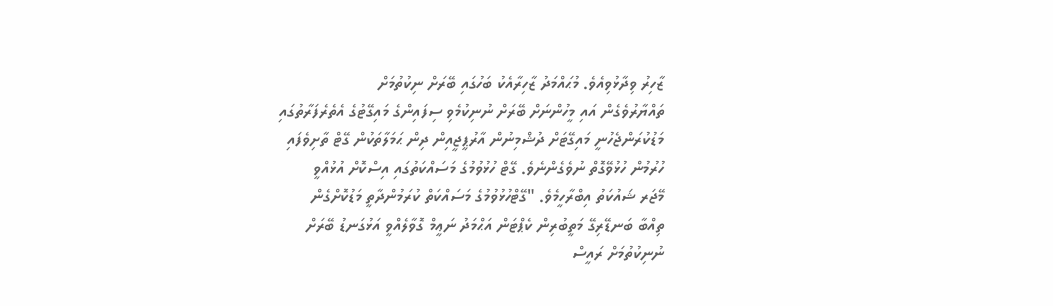ޒާހިރު ވިދާޅުވިއެވެ. މުޙައްމަދު ޒާހިރާއެކު ބަހުގައި ބޭރަށް ނިކުތުމަށް
ތައްޔާރުވެގެން އައި މީހުންނަށް ބޭރަށް ނުނިކުމެވި ސިފައިންގެ މައިގޭޓުގެ އެތެރެފަރާތުގައި
މަޑުކުރަންޖެހުނީ މައިގޭޓަށް ދުޝްމިނުން އާރުޕީޖީއިން ދިން ޙަމަލާތަކުން ގޭޓް ތާށިވެފައި
ހުރުމުން ހުޅުވޭގޮތް ނުވެގެންނެވެ. ގޭޓް ހުޅުވުމުގެ މަސައްކަތުގައި އިސްކޮށް އުޅުއްވީ
މޭޖަރ ޝައުކަތު އިބްރާހީމެވެ. "ގޭޓްހުޅުވުމުގެ މަސައްކަތް ކުރަމުންދާތީ މަޑުކޮށްގެން
ތިއްބާ ބަނޑޭރިގޭ މަތީބުރިން ކެޕްޓަން އަޙްމަދު ނަޢީމް ގޮވާލެއްވީ އަޅުގަނޑު ބޭރަށް
ނުނިކުތުމަށް ރައީސް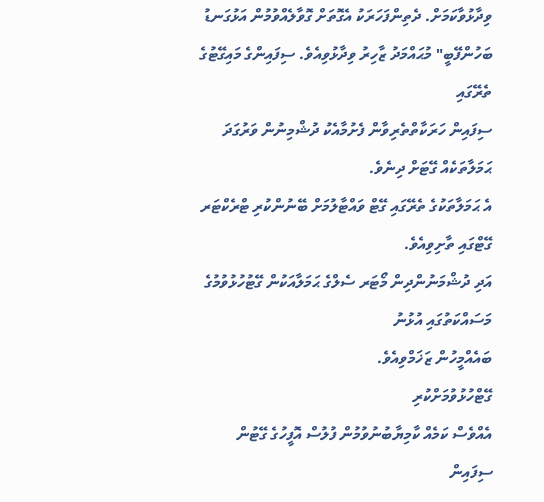ވިދާޅުވާކަމަށް. ދެތިންފަހަރަކު އެގޮތަށް ގޮވާލެއްވުމުން އަޅުގަނޑު
ބަހުންފޭބީ" މުޙައްމަދު ޒާހިރު ވިދާޅުވިއެވެ. ސިފައިންގެ މައިގޭޓުގެ ތެރޭގައި
ސިފައިން ހަރަކާތްތެރިވާން ފެށުމާއެކު ދުޝްމިނުން ވަރުގަދަ ޙަމަލާތަކެއް ގޭޓަށް ދިނެވެ.
އެ ޙަމަލާތަކުގެ ތެރޭގައި ގޭޓް ވައްޓާލުމަށް ބޭނުންކުރި ޓްރެކްޓަރ ގޭޓްގައި ތާށިވިއެވެ.
އަދި ދުޝްމަނުންދިން މޯޓަރ ސެލްގެ ޙަމަލާއަކުން ގޭޓުހުޅުވުމުގެ މަސައްކަތުގައި އުޅުނު
ބައެއްމީހުން ޒަޚަމްވިއެވެ.
ގޭޓްހުޅުވުމަށްކުރި
އެއްވެސް ކަމެއް ކާމިޔާބުނުވުމުން ފުލުސް އޮފީހުގެ ގޭޓުން ސިފައިން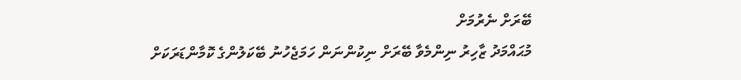ބޭރަށް ނެރުމަށް
މުޙައްމަދު ޒާހިރު ނިންމެވާ ބޭރަށް ނިކުންނަން ހަމަޖެހުނު ބޭކަލުންގެ ކޮމާންޑަރަކަށް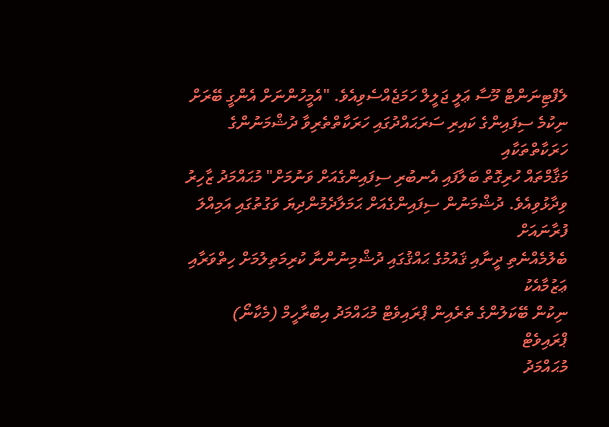ލެފްޓިނަންޓް މޫސާ ޢަލީ ޖަލީލް ހަމަޖެއްސެވިއެވެ. "އެމީހުންނަށް އެންގީ ބޭރަށް
ނިކުމެ ސިފައިންގެ ކައިރި ސަރަޙައްދުގައި ހަރަކާތްތެރިވާ ދުޝްމަނުންގެ ހަރަކާތްތަކާއި
މަޤާމްތައް ހުރިގޮތް ބަލާފައި އެނބުރި ސިފައިންގެއަށް ވަނުމަށް" މުޙައްމަދު ޒާހިރު
ވިދާޅުވިއެވެ. ދުޝްމަނުން ސިފައިންގެއަށް ޙަމަލާދެމުންދިޔަ ވަގުތުގައި އަމިއްލަ ފުރާނައަށް
ބެލުމެއްނެތި ދީނާއި ޤައުމުގެ ޙައްޤުގައި ދުޝްމިނުންނާ ކުރިމަތިލުމަށް ހިތްވަރާއި ޢަޒުމާއެކު
ނިކުން ބޭކަލުންގެ ތެރެއިން ޕްރައިވެޓް މުޙައްމަދު އިބްރާހީމް (މެކާނޯ) ޕްރައިވެޓް
މުޙައްމަދު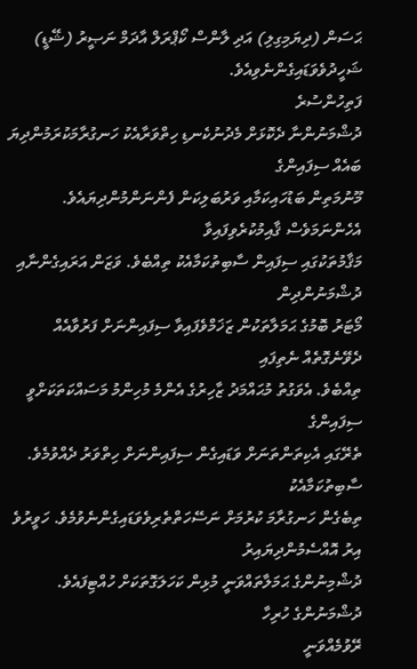ޙަސަން (ދިޔަމިގިލި) އަދި ލާންސް ކޯޕްރަލް އާދަމް ނަޞީރު (ޝޭޑީ) ޝަހީދުވެވަޑައިގެންނެވިއެވެ.
ފަތިހުންސުރެ
ދުޝްމަނުންނާ ދެކޮޅަށް މެދުނުކެނޑި ހިތްވަރާއެކު ހަނގުރާމަކުރަމުންދިޔަ ބައެއް ސިފައިންގެ
މޫނުމަތިން ބަޑުހައިކަމާއި ވަރުބަލިކަން ފެންނަންމުންދިޔައެވެ. އެހެންނަމަވެސް ޤާއިމުކުރެވިފައިވާ
މަޤާމުތަކުގައި ސިފައިން ސާބިތުކަމާއެކު ތިއްބެވެ. ވަޒަން އަރައިގެންނާއި ދުޝްމަނުންދިން
މޯޓަރު ބޮމުގެ ޙަމަލާތަކުން ޒަޚަމްވެފައިވާ ސިފައިންނަށް ފަރުވާއެއް ދެވޭނެގޮތެއް ނެތިފައި
ތިއްބެވެ. އެވަގުތު މުޙައްމަދު ޒާހިރުގެ އެންމެ މުހިންމު މަސައްކަތަކަށްވީ ސިފައިންގެ
ތެރޭގައި އެކިތަންތަނަށް ވަޑައިގެން ސިފައިންނަށް ހިތްވަރު ދެއްވުމެވެ. ސާބިތުކަމާއެކު
ތިބެގެން ހަނގުރާމަ ކުރުމަށް ނަސޭހަތްތެރިވެވަޑައިގެންނެވުމެވެ. ހަވީރުވެ އިރު އޮއްސެމުންދިޔައިރު
ދުޝްމިނުންގެ ޙަމަލާތައްވަނީ މުޅިން ކަހަލަގޮތަކަށް ހުއްޓިފައެވެ. ދުޝްމަނުންގެ ހުރިހާ
ރޭވުމެއްވަނީ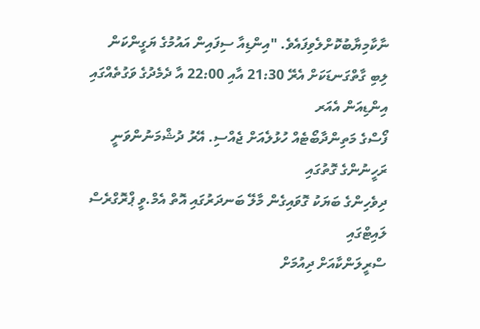ނާކާމިޔާބުކޮށްލެވިފައެވެ. "އިންޑިއާ ސިފައިން އައުމުގެ ޔަގީންކަން
ލިބި ގާތްގަނޑަކަށް އެރޭ 21:30 އާއި 22:00 އާ ދެމެދުގެ ވަގުތެއްގައި އިންޑިއަން އެއަރ
ފޯސްގެ މަތިންދާބޯޓެއް ހުޅުލެއަށް ޖެއްސި. އޭރު ދުޝްމަނުންވަނީ ރަހީނުންގެ ގޮތުގައި
ދިވެހިންގެ ބަޔަކު ގޮވައިގެން މާލޭ ބަނދަރުގައި އޮތް އެމް.ވީ ޕްރޮގްރެސް ލައިޓްގައި
ސްރީލަންކާއަށް ދިއުމަށް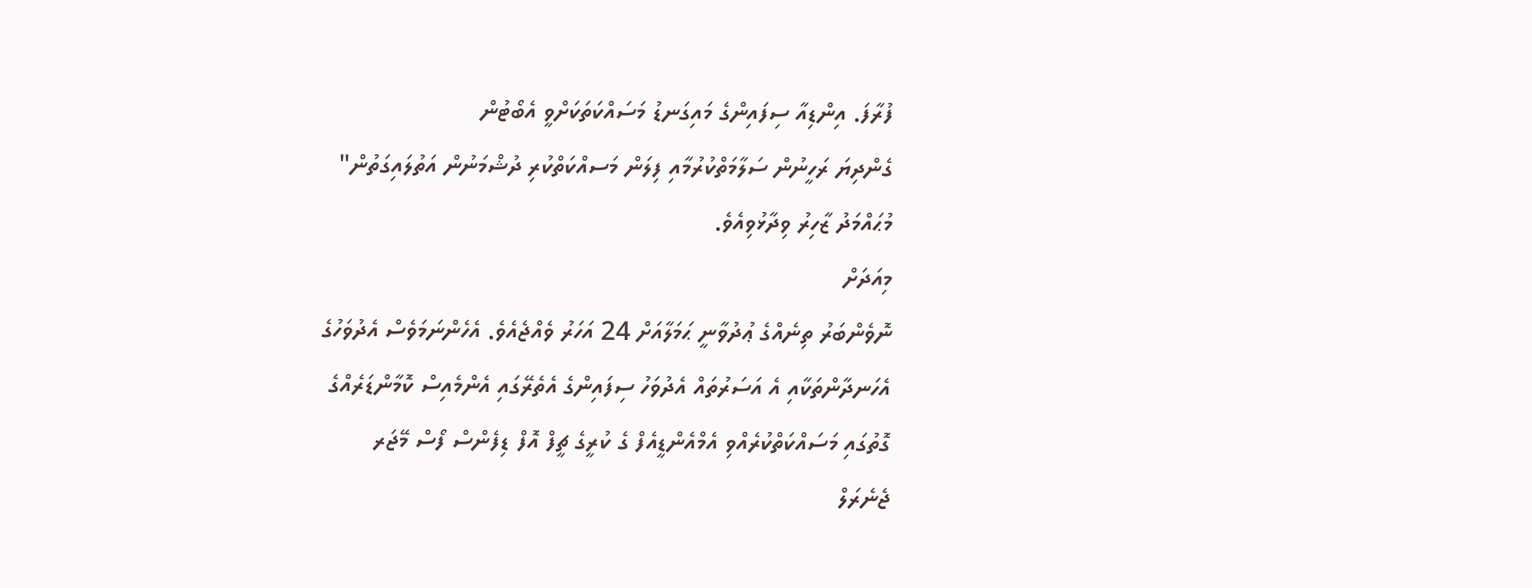ފުރާފަ. އިންޑިއާ ސިފައިންގެ މައިގަނޑު މަސައްކަތަކަށްވީ އެބޯޓުން
ގެންދިޔަ ރަހީނުން ސަލާމަތްކުރުމާއި ފިލަން މަސއްކަތްކުރި ދުޝްމަނުން އަތުލައިގަތުން"
މުޙައްމަދު ޒާހިރު ވިދާޅުވިއެވެ.
މިއަދަށް
ނޮވެންބަރު ތިނެއްގެ ޢުދުވާނީ ޙަމަލާއަށް 24 އަހަރު ވެއްޖެއެވެ. އެހެންނަމަވެސް އެދުވަހުގެ
އެހަނދާންތަކާއި އެ އަސަރުތައް އެދުވަހު ސިފައިންގެ އެތެރޭގައި އެންމެއިސް ކޮމާންޑަރެއްގެ
ގޮތުގައި މަސައްކަތްކުރެއްވި އެމްއެންޑީއެފް ގެ ކުރީގެ ޗީފް އޮފް ޑިފެންސް ފޯސް މޭޖަރ
ޖެނެރަލް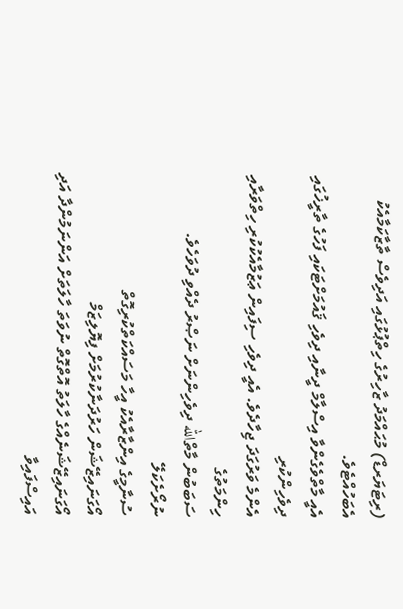(ރިޓަޔަރޑް) މުޙައްމަދު ޒާހިރުގެ ހިތްޕުޅުގައި އަދިވެސް ތާޒާކަމާއެކު އެބަހުއްޓެވެ.
އެއީ މާތްވެގެންވާ އިސްލާމް ދީނާއި ދިވެހި ޤައުމަށްޓަކައި ފަހުގެ ތާރީޚުގައި ދިވެހިންކުރި
އެންމެ ވަރުގަދަ ޖިހާދެވެ. އެއީ ދިވެހި ސިފައިން ޢަޒުމާއެކުކުރި ހިތްވަރާއި ހިންމަތުގެ
ސަބަބުން މާތްالله ދިވެހިންނަށް ނަޞްރު ދެއްވި ދުވަހެވެ.
ނުރޯށެކަލޭ
ސުނާމީގެ އިންޒާރާއެކު އީހާ މަސައްކަތްކުރިގޮތް
އޯގަނައިޒޭޝަން ހަރުދަނާކުރުމަށް ފިޔޮލިޒަމް
އޯގަނައިޒޭޝަނެއްގެ ހާލަތު އޮތްގޮތް ނުވަތަ ހާލަތަށް އަންނަމުންދާ އަދި އައިސްފައިވާ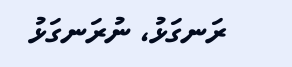ރަނގަޅު، ނުރަނގަޅު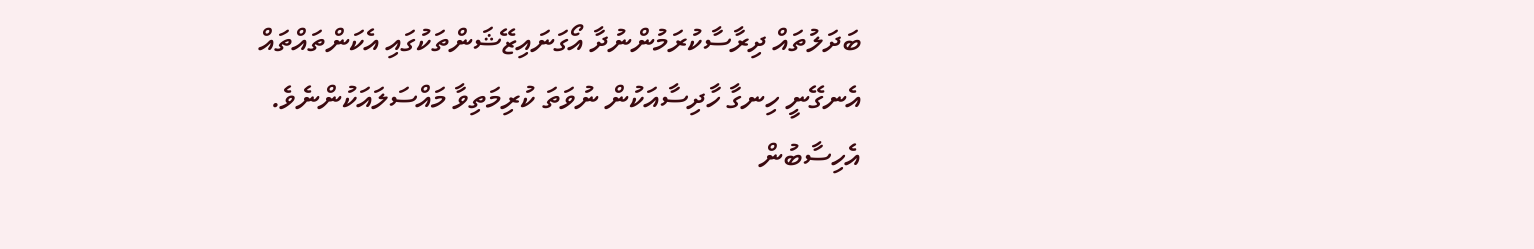ބަދަލުތައް ދިރާސާކުރަމުންނުދާ އޯގަނައިޒޭޝަންތަކުގައި އެކަންތައްތައް އެނގޭނީ ހިނގާ ހާދިސާއަކުން ނުވަތަ ކުރިމަތިވާ މައްސަލައަކުންނެވެ. އެހިސާބުން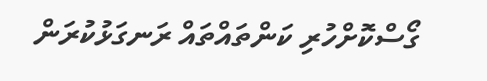ގޯސްކޮށްހުރި ކަންތައްތައް ރަނގަޅުކުރަން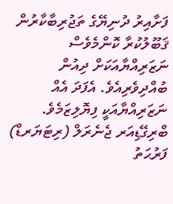ފަށާއިރު ދުނިޔޭގެ ތަޖުރިބާކާރުން ޤަބޫލުކުރާ ކޮންމެވެސް ނަޒަރިއްޔާއަކަށް ދިއުން ބުއްދިވެރިއެވެ. އެފަދަ އެއް ނަޒަރިއްޔާއަކީ ފިޔޮލިޒަމެވެ.
ބްރިގޭޑިއަރ ޖެނެރަލް (ރިޓަޔަރޑް) ފަރުޙަތު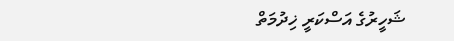ޝަހީރުގެ އަސްކަރީ ޚިދުމަތް